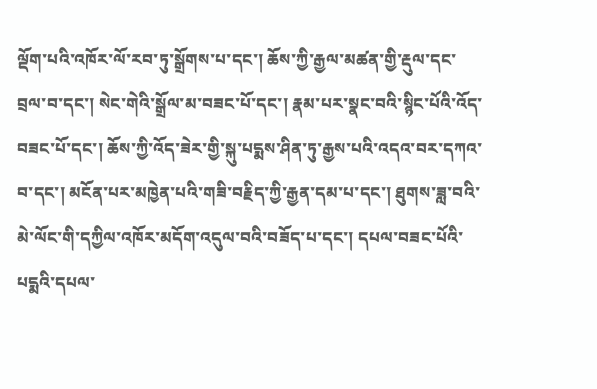ལྡོག་པའི་འཁོར་ལོ་རབ་ཏུ་སྒྲོགས་པ་དང་། ཆོས་ཀྱི་རྒྱལ་མཚན་གྱི་རྡུལ་དང་བྲལ་བ་དང་། སེང་གེའི་སྒྲོལ་མ་བཟང་པོ་དང་། རྣམ་པར་སྣང་བའི་སྙིང་པོའི་འོད་བཟང་པོ་དང་། ཆོས་ཀྱི་འོད་ཟེར་གྱི་སྐུ་པདྨས་ཤིན་ཏུ་རྒྱས་པའི་འདའ་བར་དཀའ་བ་དང་། མངོན་པར་མཁྱེན་པའི་གཟི་བརྗིད་ཀྱི་རྒྱན་དམ་པ་དང་། ཐུགས་ཟླ་བའི་མེ་ལོང་གི་དཀྱིལ་འཁོར་མདོག་འདུལ་བའི་བཟོད་པ་དང་། དཔལ་བཟང་པོའི་པདྨའི་དཔལ་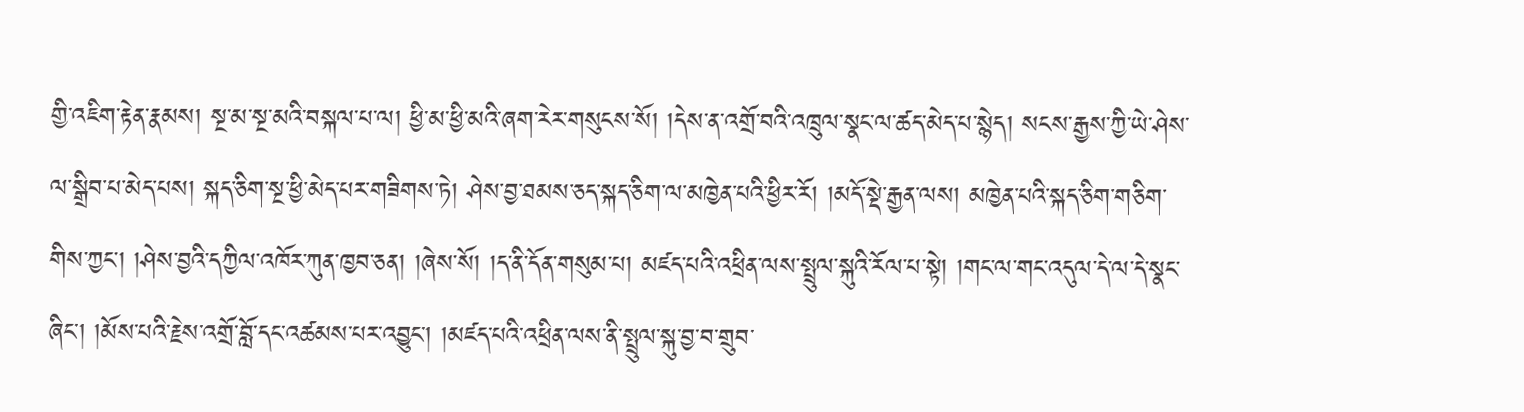གྱི་འཇིག་རྟེན་རྣམས། སྔ་མ་སྔ་མའི་བསྐལ་པ་ལ། ཕྱི་མ་ཕྱི་མའི་ཞག་རེར་གསུངས་སོ། །དེས་ན་འགྲོ་བའི་འཁྲུལ་སྣང་ལ་ཚད་མེད་པ་སྙེད། སངས་རྒྱས་ཀྱི་ཡེ་ཤེས་ལ་སྒྲིབ་པ་མེད་པས། སྐད་ཅིག་སྔ་ཕྱི་མེད་པར་གཟིགས་ཏེ། ཤེས་བྱ་ཐམས་ཅད་སྐད་ཅིག་ལ་མཁྱེན་པའི་ཕྱིར་རོ། །མདོ་སྡེ་རྒྱན་ལས། མཁྱེན་པའི་སྐད་ཅིག་གཅིག་གིས་ཀྱང་། །ཤེས་བྱའི་དཀྱིལ་འཁོར་ཀུན་ཁྱབ་ཅན། །ཞེས་སོ། །ད་ནི་དོན་གསུམ་པ། མཛད་པའི་འཕྲིན་ལས་སྤྲུལ་སྐུའི་རོལ་པ་སྟེ། །གང་ལ་གང་འདུལ་དེ་ལ་དེ་སྣང་ཞིང་། །མོས་པའི་རྗེས་འགྲོ་བློ་དང་འཚམས་པར་འབྱུང་། །མཛད་པའི་འཕྲིན་ལས་ནི་སྤྲུལ་སྐུ་བྱ་བ་གྲུབ་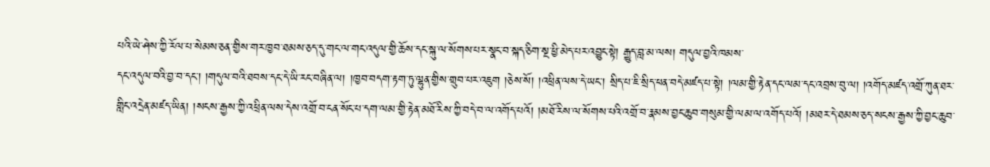པའི་ཡེ་ཤེས་ཀྱི་རོལ་པ་སེམས་ཅན་གྱིས་གར་ཁྱབ་ཐམས་ཅད་དུ་གང་ལ་གང་འདུལ་གྱི་ཆོས་དང་སྐུ་ལ་སོགས་པར་སྣང་བ་སྐད་ཅིག་སྔ་ཕྱི་མེད་པར་འབྱུང་སྟེ། རྒྱུད་བླ་མ་ལས། གདུལ་བྱའི་ཁམས་
དང་འདུལ་བའི་བྱ་བ་དང་། །གདུལ་བའི་ཐབས་དང་དེ་ཡི་རང་བཞིན་ལ། །ཁྱབ་བདག་རྟག་ཏུ་ལྷུན་གྱིས་གྲུབ་པར་འཇུག །ཅེས་སོ། །འཕྲིན་ལས་དེ་ཡང་། སྲིད་པ་ཇི་སྲིད་ཕན་བདེ་མཛད་པ་སྟེ། །ལམ་གྱི་རྟེན་དང་ལམ་དང་འབྲས་བུ་ལ། །འགོད་མཛད་འགྲོ་ཀུན་ཐར་གླིང་འདྲེན་མཛད་ཡིན། །སངས་རྒྱས་ཀྱི་འཕྲིན་ལས་དེས་འགྲོ་བ་ངན་སོང་པ་དག་ལམ་གྱི་རྟེན་མཐོ་རིས་ཀྱི་བདེ་བ་ལ་འགོད་པའོ། །མཐོ་རིས་ལ་སོགས་པའི་འགྲོ་བ་རྣམས་བྱང་ཆུབ་གསུམ་གྱི་ལམ་ལ་འགོད་པའོ། །མཐར་དེ་ཐམས་ཅད་སངས་རྒྱས་ཀྱི་བྱང་ཆུབ་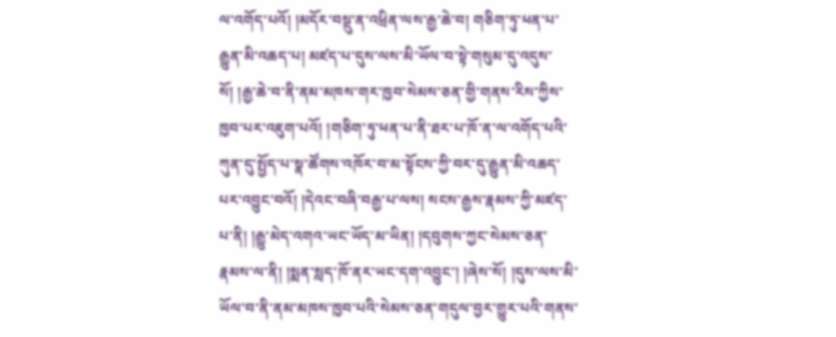ལ་འགོད་པའོ། །མདོར་བསྡུ་ན་འཕྲིན་ལས་རྒྱ་ཆེ་བ། གཅིག་ཏུ་ཕན་པ་རྒྱུན་མི་འཆད་པ། མཛད་པ་དུས་ལས་མི་ཡོལ་བ་སྟེ་གསུམ་དུ་འདུས་སོ། །རྒྱ་ཆེ་བ་ནི་ནམ་མཁས་གར་ཁྱབ་སེམས་ཅན་གྱི་གནས་རིས་ཀྱིས་ཁྱབ་པར་འཇུག་པའོ། །གཅིག་ཏུ་ཕན་པ་ནི་ཐར་པ་ཁོ་ན་ལ་འགོད་པའི་ཀུན་དུ་སྤྱོད་པ་སྣ་ཚོགས་འཁོར་བ་མ་སྟོངས་ཀྱི་བར་དུ་རྒྱུན་མི་འཆད་པར་འབྱུང་བའོ། །དེའང་བཞི་བརྒྱ་པ་ལས། སངས་རྒྱས་རྣམས་ཀྱི་མཛད་པ་ནི། །རྒྱུ་མེད་འགའ་ཡང་ཡོད་མ་ཡིན། །དབུགས་ཀྱང་སེམས་ཅན་རྣམས་ལ་ནི། །སྨན་སླད་ཁོ་ནར་ཡང་དག་འབྱུང་། །ཞེས་སོ། །དུས་ལས་མི་ཡོལ་བ་ནི་ནམ་མཁས་ཁྱབ་པའི་སེམས་ཅན་གདུལ་བྱར་གྱུར་པའི་གནས་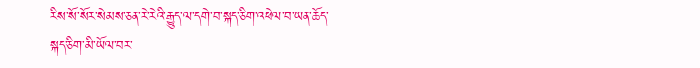རིས་སོ་སོར་སེམས་ཅན་རེ་རེའི་རྒྱུད་ལ་དགེ་བ་སྐད་ཅིག་འཕེལ་བ་ཡན་ཆོད་སྐད་ཅིག་མི་ཡོལ་བར་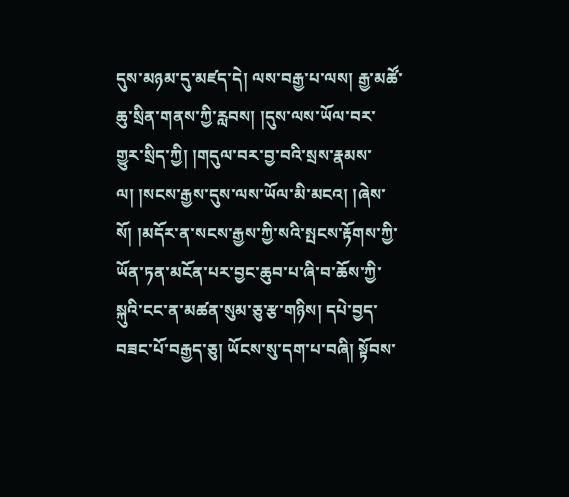དུས་མཉམ་དུ་མཛད་དེ། ལས་བརྒྱ་པ་ལས། རྒྱ་མཚོ་ཆུ་སྲིན་གནས་ཀྱི་རླབས། །དུས་ལས་ཡོལ་བར་གྱུར་སྲིད་ཀྱི། །གདུལ་བར་བྱ་བའི་སྲས་རྣམས་ལ། །སངས་རྒྱས་དུས་ལས་ཡོལ་མི་མངའ། །ཞེས་སོ། །མདོར་ན་སངས་རྒྱས་ཀྱི་སའི་སྤངས་རྟོགས་ཀྱི་ཡོན་ཏན་མངོན་པར་བྱང་ཆུབ་པ་ཞི་བ་ཆོས་ཀྱི་སྐུའི་ངང་ན་མཚན་སུམ་ཅུ་རྩ་གཉིས། དཔེ་བྱད་བཟང་པོ་བརྒྱད་ཅུ། ཡོངས་སུ་དག་པ་བཞི། སྟོབས་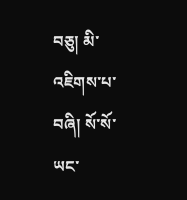བཅུ། མི་འཇིགས་པ་བཞི། སོ་སོ་ཡང་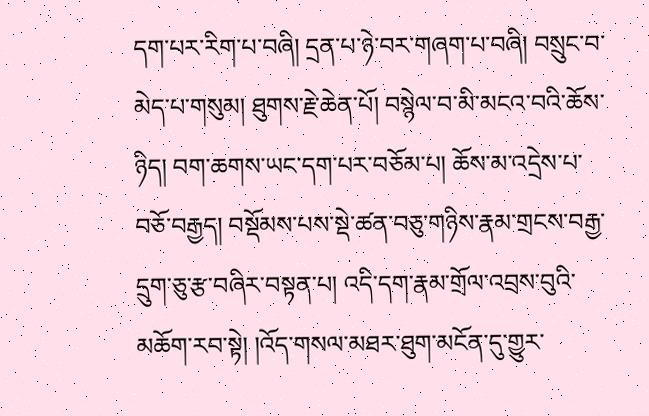དག་པར་རིག་པ་བཞི། དྲན་པ་ཉེ་བར་གཞག་པ་བཞི། བསྲུང་བ་མེད་པ་གསུམ། ཐུགས་རྗེ་ཆེན་པོ། བསྙེལ་བ་མི་མངའ་བའི་ཆོས་ཉིད། བག་ཆགས་ཡང་དག་པར་བཅོམ་པ། ཆོས་མ་འདྲེས་པ་བཅོ་བརྒྱད། བསྡོམས་པས་སྡེ་ཚན་བཅུ་གཉིས་རྣམ་གྲངས་བརྒྱ་དྲུག་ཅུ་རྩ་བཞིར་བསྟན་པ། འདི་དག་རྣམ་གྲོལ་འབྲས་བུའི་མཆོག་རབ་སྟེ། །འོད་གསལ་མཐར་ཐུག་མངོན་དུ་གྱུར་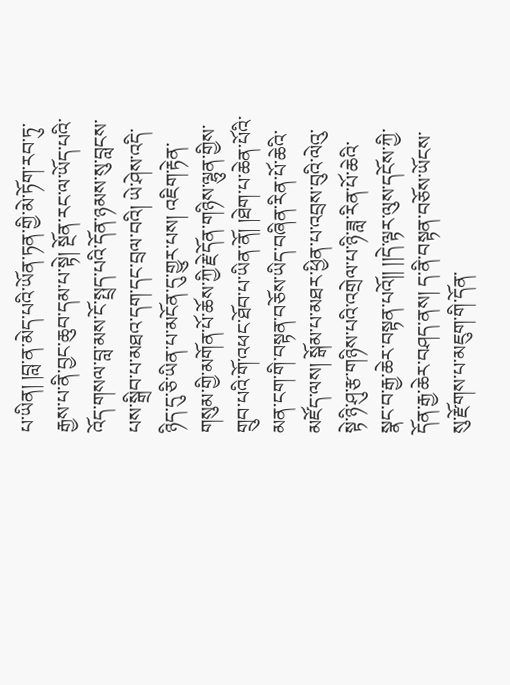པ་ཡིན། །བླ་ན་མེད་པའི་ཡོན་ཏན་གྱི་མེ་ཏོག་རབ་ཏུ་རྒྱས་པ་ནི་བྱང་ཆུབ་དམ་པ་སྟེ། སྔོན་རང་ལ་ཡོད་པའི་འོད་གསལ་བླ་མས་ངོ་སྤྲད་པའི་དོན་ཉམས་སུ་བླངས་པས་སྒྲིབ་པ་མཐའ་དག་དང་བྲལ་བའི། ཡེ་ཤེས་འདི་ཉིད་དུ་ཅི་ཡིན་པ་མངོན་དུ་གྱུར་པས། འཇིག་རྟེན་གསུམ་གྱི་མགོན་པོ་ཆོས་ཀྱི་རྗེ་དོན་གཉིས་ལྷུན་གྱིས་གྲུབ་པའི་གོ་འཕང་ཐོབ་པ་ཡིན་ནོ། །ཐེག་པ་ཆེན་པོའི་མན་ངག་གི་བསྟན་བཅོས་ཡིད་བཞིན་རིན་པོ་ཆེའི་
མཛོད་ལས། སྒོམ་པ་མཐར་ཕྱིན་པ་འབྲས་བུའི་ལེའུ་སྟེ་ཉི་ཤུ་རྩ་གཉིས་པའི་འགྲེལ་པ་ཉི་ཟླ་རིན་པོ་ཆེའི་སྣང་བ་རྒྱ་ཆེར་བསྟན་པའོ།། །།དེ་ལྟར་ལུས་དངོས་ཀྱི་དོན་རྒྱ་ཆེར་བཤད་ནས། ད་ནི་བསྟན་བཅོས་ཡོངས་སུ་རྫོགས་པ་མཇུག་གི་དོན་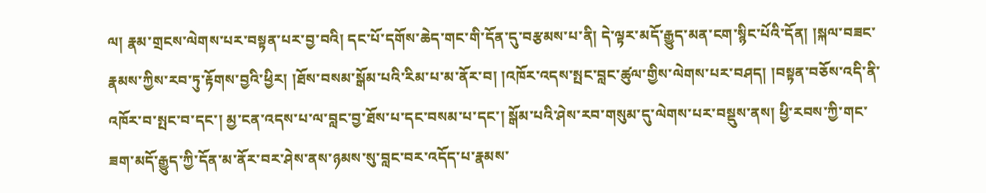ལ། རྣམ་གྲངས་ལེགས་པར་བསྟན་པར་བྱ་བའི། དང་པོ་དགོས་ཆེད་གང་གི་དོན་དུ་བརྩམས་པ་ནི། དེ་ལྟར་མདོ་རྒྱུད་མན་ངག་སྙིང་པོའི་དོན། །སྐལ་བཟང་རྣམས་ཀྱིས་རབ་ཏུ་རྟོགས་བྱའི་ཕྱིར། །ཐོས་བསམ་སྒོམ་པའི་རིམ་པ་མ་ནོར་བ། །འཁོར་འདས་སྤང་བླང་ཚུལ་གྱིས་ལེགས་པར་བཤད། །བསྟན་བཅོས་འདི་ནི་འཁོར་བ་སྤང་བ་དང་། མྱ་ངན་འདས་པ་ལ་བླང་བྱ་ཐོས་པ་དང་བསམ་པ་དང་། སྒོམ་པའི་ཤེས་རབ་གསུམ་དུ་ལེགས་པར་བསྡུས་ནས། ཕྱི་རབས་ཀྱི་གང་ཟག་མདོ་རྒྱུད་ཀྱི་དོན་མ་ནོར་བར་ཤེས་ནས་ཉམས་སུ་བླང་བར་འདོད་པ་རྣམས་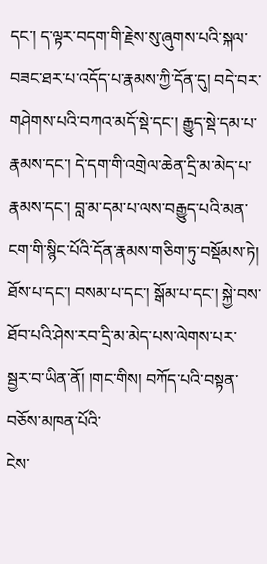དང་། ད་ལྟར་བདག་གི་རྗེས་སུ་ཞུགས་པའི་སྐལ་བཟང་ཐར་པ་འདོད་པ་རྣམས་ཀྱི་དོན་དུ། བདེ་བར་གཤེགས་པའི་བཀའ་མདོ་སྡེ་དང་། རྒྱུད་སྡེ་དམ་པ་རྣམས་དང་། དེ་དག་གི་འགྲེལ་ཆེན་དྲི་མ་མེད་པ་རྣམས་དང་། བླ་མ་དམ་པ་ལས་བརྒྱུད་པའི་མན་ངག་གི་སྙིང་པོའི་དོན་རྣམས་གཅིག་ཏུ་བསྡོམས་ཏེ། ཐོས་པ་དང་། བསམ་པ་དང་། སྒོམ་པ་དང་། སྐྱེ་བས་ཐོབ་པའི་ཤེས་རབ་དྲི་མ་མེད་པས་ལེགས་པར་སྦྱར་བ་ཡིན་ནོ། །གང་གིས། བཀོད་པའི་བསྟན་བཅོས་མཁན་པོའི་
ངེས་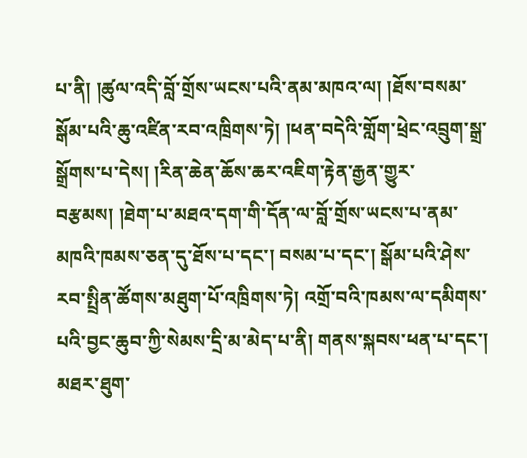པ་ནི། །ཚུལ་འདི་བློ་གྲོས་ཡངས་པའི་ནམ་མཁའ་ལ། །ཐོས་བསམ་སྒོམ་པའི་ཆུ་འཛིན་རབ་འཁྲིགས་ཏེ། །ཕན་བདེའི་གློག་ཕྲེང་འབྲུག་སྒྲ་སྒྲོགས་པ་དེས། །རིན་ཆེན་ཆོས་ཆར་འཇིག་རྟེན་རྒྱན་གྱུར་བརྩམས། །ཐེག་པ་མཐའ་དག་གི་དོན་ལ་བློ་གྲོས་ཡངས་པ་ནམ་མཁའི་ཁམས་ཅན་དུ་ཐོས་པ་དང་། བསམ་པ་དང་། སྒོམ་པའི་ཤེས་རབ་སྤྲིན་ཚོགས་མཐུག་པོ་འཁྲིགས་ཏེ། འགྲོ་བའི་ཁམས་ལ་དམིགས་པའི་བྱང་ཆུབ་ཀྱི་སེམས་དྲི་མ་མེད་པ་ནི། གནས་སྐབས་ཕན་པ་དང་། མཐར་ཐུག་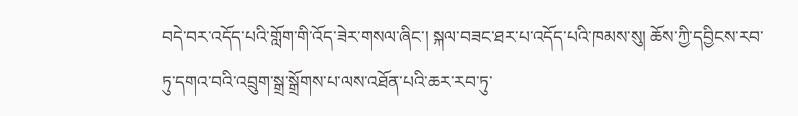བདེ་བར་འདོད་པའི་གློག་གི་འོད་ཟེར་གསལ་ཞིང་། སྐལ་བཟང་ཐར་པ་འདོད་པའི་ཁམས་སུ། ཆོས་ཀྱི་དབྱིངས་རབ་ཏུ་དགའ་བའི་འབྲུག་སྒྲ་སྒྲོགས་པ་ལས་འཐོན་པའི་ཆར་རབ་ཏུ་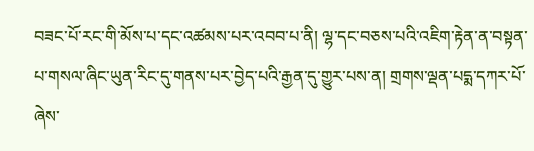བཟང་པོ་རང་གི་མོས་པ་དང་འཚམས་པར་འབབ་པ་ནི། ལྷ་དང་བཅས་པའི་འཇིག་རྟེན་ན་བསྟན་པ་གསལ་ཞིང་ཡུན་རིང་དུ་གནས་པར་བྱེད་པའི་རྒྱན་དུ་གྱུར་པས་ན། གྲགས་ལྡན་པདྨ་དཀར་པོ་ཞེས་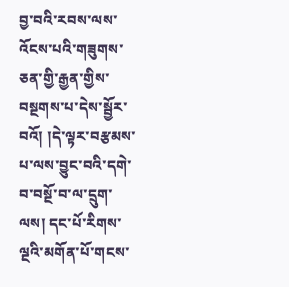བྱ་བའི་རབས་ལས་འོངས་པའི་གཟུགས་ཅན་གྱི་རྒྱན་གྱིས་བསྔགས་པ་དེས་སྦྱོར་བའོ། །དེ་ལྟར་བརྩམས་པ་ལས་བྱུང་བའི་དགེ་བ་བསྔོ་བ་ལ་དྲུག་ལས། དང་པོ་རིགས་ལྔའི་མགོན་པོ་གངས་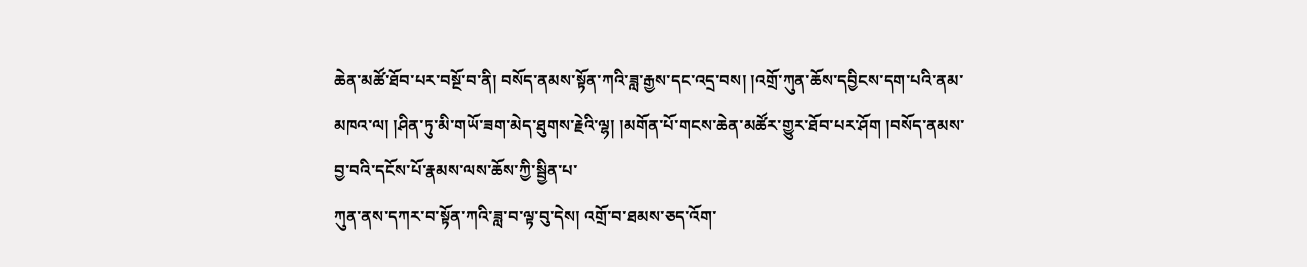ཆེན་མཚོ་ཐོབ་པར་བསྔོ་བ་ནི། བསོད་ནམས་སྟོན་ཀའི་ཟླ་རྒྱས་དང་འདྲ་བས། །འགྲོ་ཀུན་ཆོས་དབྱིངས་དག་པའི་ནམ་མཁའ་ལ། །ཤིན་ཏུ་མི་གཡོ་ཟག་མེད་ཐུགས་རྗེའི་ལྷ། །མགོན་པོ་གངས་ཆེན་མཚོར་གྱུར་ཐོབ་པར་ཤོག །བསོད་ནམས་བྱ་བའི་དངོས་པོ་རྣམས་ལས་ཆོས་ཀྱི་སྦྱིན་པ་
ཀུན་ནས་དཀར་བ་སྟོན་ཀའི་ཟླ་བ་ལྟ་བུ་དེས། འགྲོ་བ་ཐམས་ཅད་འོག་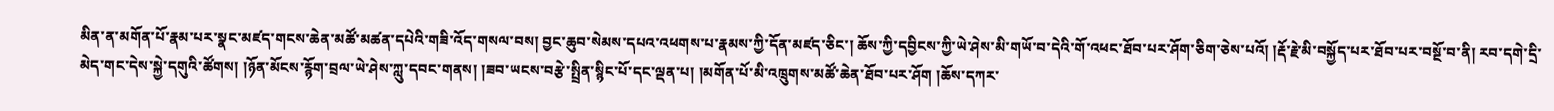མིན་ན་མགོན་པོ་རྣམ་པར་སྣང་མཛད་གངས་ཆེན་མཚོ་མཚན་དཔེའི་གཟི་འོད་གསལ་བས། བྱང་ཆུབ་སེམས་དཔའ་འཕགས་པ་རྣམས་ཀྱི་དོན་མཛད་ཅིང་། ཆོས་ཀྱི་དབྱིངས་ཀྱི་ཡེ་ཤེས་མི་གཡོ་བ་དེའི་གོ་འཕང་ཐོབ་པར་ཤོག་ཅིག་ཅེས་པའོ། །རྡོ་རྗེ་མི་བསྐྱོད་པར་ཐོབ་པར་བསྔོ་བ་ནི། རབ་དགེ་དྲི་མེད་གང་དེས་སྐྱེ་དགུའི་ཚོགས། །ཉོན་མོངས་རྙོག་བྲལ་ཡེ་ཤེས་ཀླུ་དབང་གནས། །ཟབ་ཡངས་བརྩེ་སྤྲིན་སྙིང་པོ་དང་ལྡན་པ། །མགོན་པོ་མི་འཁྲུགས་མཚོ་ཆེན་ཐོབ་པར་ཤོག །ཆོས་དཀར་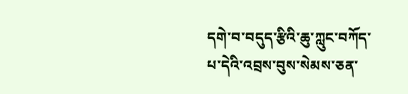དགེ་བ་བདུད་རྩིའི་ཆུ་ཀླུང་བཀོད་པ་དེའི་འབྲས་བུས་སེམས་ཅན་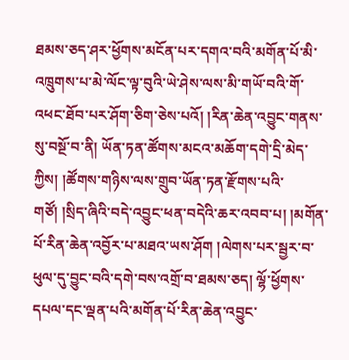ཐམས་ཅད་ཤར་ཕྱོགས་མངོན་པར་དགའ་བའི་མགོན་པོ་མི་འཁྲུགས་པ་མེ་ལོང་ལྟ་བུའི་ཡེ་ཤེས་ལས་མི་གཡོ་བའི་གོ་འཕང་ཐོབ་པར་ཤོག་ཅིག་ཅེས་པའོ། །རིན་ཆེན་འབྱུང་གནས་སུ་བསྔོ་བ་ནི། ཡོན་ཏན་ཚོགས་མངའ་མཆོག་དགེ་དྲི་མེད་ཀྱིས། །ཚོགས་གཉིས་ལས་གྲུབ་ཡོན་ཏན་རྫོགས་པའི་གཙོ། །སྲིད་ཞིའི་བདེ་འབྱུང་ཕན་བདེའི་ཆར་འབབ་པ། །མགོན་པོ་རིན་ཆེན་འབྱོར་པ་མཐའ་ཡས་ཤོག །ལེགས་པར་སྦྱར་བ་ཕུལ་དུ་བྱུང་བའི་དགེ་བས་འགྲོ་བ་ཐམས་ཅད། ལྷོ་ཕྱོགས་དཔལ་དང་ལྡན་པའི་མགོན་པོ་རིན་ཆེན་འབྱུང་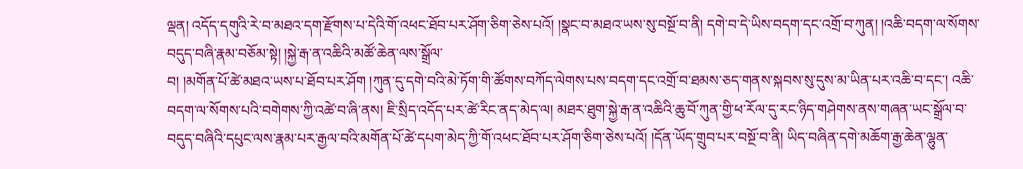ལྡན། འདོད་དགུའི་རེ་བ་མཐའ་དག་རྫོགས་པ་དེའི་གོ་འཕང་ཐོབ་པར་ཤོག་ཅིག་ཅེས་པའོ། །སྣང་བ་མཐའ་ཡས་སུ་བསྔོ་བ་ནི། དགེ་བ་དེ་ཡིས་བདག་དང་འགྲོ་བ་ཀུན། །འཆི་བདག་ལ་སོགས་བདུད་བཞི་རྣམ་བཅོམ་སྟེ། །སྐྱེ་རྒ་ན་འཆིའི་མཚོ་ཆེན་ལས་སྒྲོལ་
བ། །མགོན་པོ་ཚེ་མཐའ་ཡས་པ་ཐོབ་པར་ཤོག །ཀུན་དུ་དགེ་བའི་མེ་ཏོག་གི་ཚོགས་བཀོད་ལེགས་པས་བདག་དང་འགྲོ་བ་ཐམས་ཅད་གནས་སྐབས་སུ་དུས་མ་ཡིན་པར་འཆི་བ་དང་། འཆི་བདག་ལ་སོགས་པའི་བགེགས་ཀྱི་འཚེ་བ་ཞི་ནས། ཇི་སྲིད་འདོད་པར་ཚེ་རིང་ནད་མེད་ལ། མཐར་ཐུག་སྐྱེ་རྒ་ན་འཆིའི་ཆུ་བོ་ཀུན་གྱི་ཕ་རོལ་དུ་རང་ཉིད་གཤེགས་ནས་གཞན་ཡང་སྒྲོལ་བ་བདུད་བཞིའི་དཔུང་ལས་རྣམ་པར་རྒྱལ་བའི་མགོན་པོ་ཚེ་དཔག་མེད་ཀྱི་གོ་འཕང་ཐོབ་པར་ཤོག་ཅིག་ཅེས་པའོ། །དོན་ཡོད་གྲུབ་པར་བསྔོ་བ་ནི། ཡིད་བཞིན་དགེ་མཆོག་རྒྱ་ཆེན་ལྷུན་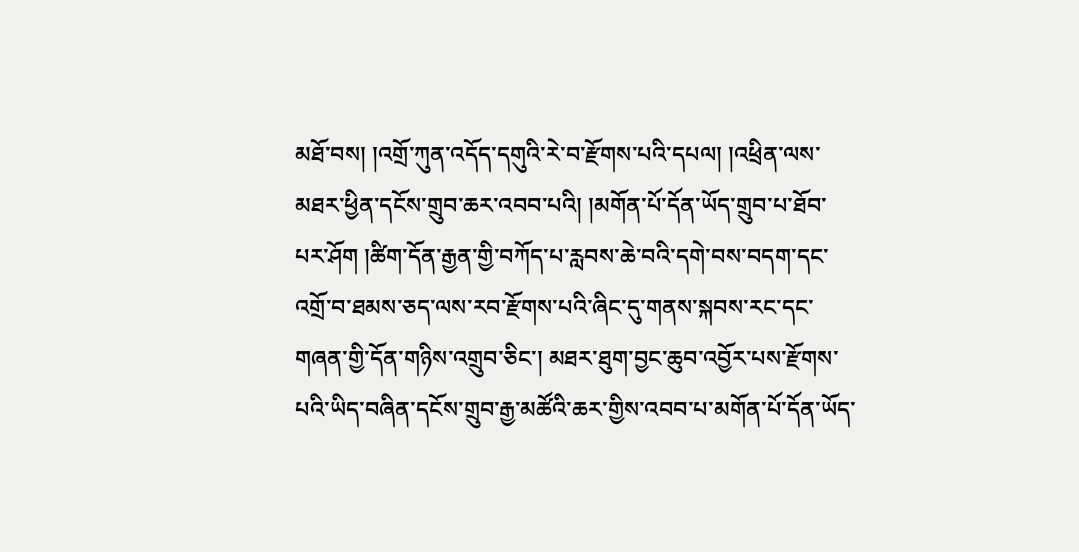མཐོ་བས། །འགྲོ་ཀུན་འདོད་དགུའི་རེ་བ་རྫོགས་པའི་དཔལ། །འཕྲིན་ལས་མཐར་ཕྱིན་དངོས་གྲུབ་ཆར་འབབ་པའི། །མགོན་པོ་དོན་ཡོད་གྲུབ་པ་ཐོབ་པར་ཤོག །ཚིག་དོན་རྒྱན་གྱི་བཀོད་པ་རླབས་ཆེ་བའི་དགེ་བས་བདག་དང་འགྲོ་བ་ཐམས་ཅད་ལས་རབ་རྫོགས་པའི་ཞིང་དུ་གནས་སྐབས་རང་དང་གཞན་གྱི་དོན་གཉིས་འགྲུབ་ཅིང་། མཐར་ཐུག་བྱང་ཆུབ་འབྱོར་པས་རྫོགས་པའི་ཡིད་བཞིན་དངོས་གྲུབ་རྒྱ་མཚོའི་ཆར་གྱིས་འབབ་པ་མགོན་པོ་དོན་ཡོད་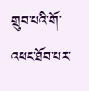གྲུབ་པའི་གོ་འཕང་ཐོབ་པར་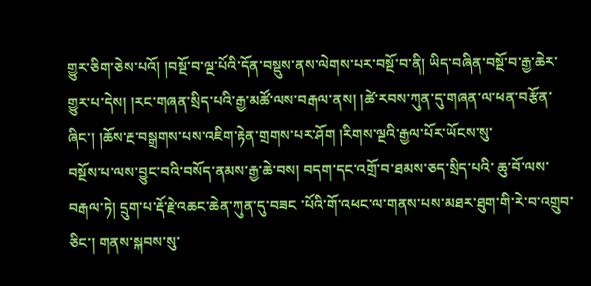གྱུར་ཅིག་ཅེས་པའོ། །བསྔོ་བ་ལྔ་པོའི་དོན་བསྡུས་ནས་ལེགས་པར་བསྔོ་བ་ནི། ཡིད་བཞིན་བསྔོ་བ་རྒྱ་ཆེར་གྱུར་པ་དེས། །རང་གཞན་སྲིད་པའི་རྒྱ་མཚོ་ལས་བརྒལ་ནས། །ཚེ་རབས་ཀུན་དུ་གཞན་ལ་ཕན་བརྩོན་ཞིང་། །ཆོས་རྔ་བསྒྲགས་པས་འཇིག་རྟེན་གྲགས་པར་ཤོག །རིགས་ལྔའི་རྒྱལ་པོར་ཡོངས་སུ་
བསྔོས་པ་ལས་བྱུང་བའི་བསོད་ནམས་རྒྱ་ཆེ་བས། བདག་དང་འགྲོ་བ་ཐམས་ཅད་སྲིད་པའི་ ཆུ་བོ་ལས་བརྒལ་ཏེ། དྲུག་པ་རྡོ་རྗེ་འཆང་ཆེན་ཀུན་དུ་བཟང ་པོའི་གོ་འཕང་ལ་གནས་པས་མཐར་ཐུག་གི་རེ་བ་འགྲུབ་ཅིང་། གནས་སྐབས་སུ་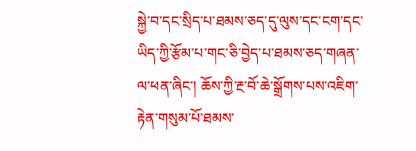སྐྱེ་བ་དང་སྲིད་པ་ཐམས་ཅད་དུ་ལུས་དང་ངག་དང་ཡིད་ཀྱི་རྩོམ་པ་གང་ཅི་བྱེད་པ་ཐམས་ཅད་གཞན་ལ་ཕན་ཞིང་། ཆོས་ཀྱི་རྔ་བོ་ཆེ་སྒྲོགས་པས་འཇིག་རྟེན་གསུམ་པོ་ཐམས་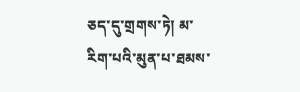ཅད་དུ་གྲགས་ཏེ། མ་རིག་པའི་མུན་པ་ཐམས་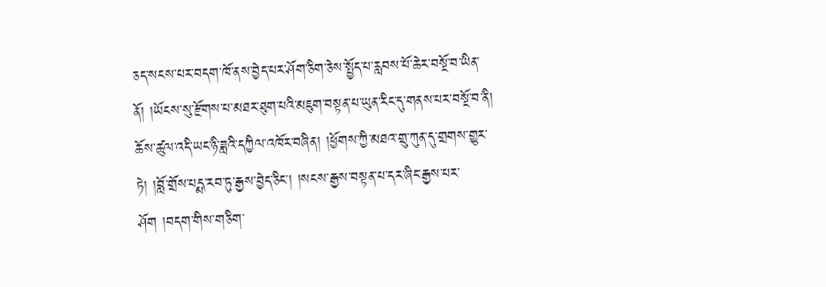ཅད་སངས་པར་བདག་ཁོ་ནས་བྱེད་པར་ཤོག་ཅིག་ཅེས་སྤྱོད་པ་རླབས་པོ་ཆེར་བསྔོ་བ་ཡིན་ནོ། །ཡོངས་སུ་རྫོགས་པ་མཐར་ཐུག་པའི་མཇུག་བསྟན་པ་ཡུན་རིང་དུ་གནས་པར་བསྔོ་བ་ནི། ཆོས་ཚུལ་འདི་ཡང་ཉི་ཟླའི་དཀྱིལ་འཁོར་བཞིན། །ཕྱོགས་ཀྱི་མཐའ་གྲུ་ཀུན་དུ་གྲགས་གྱུར་ཏེ། །བློ་གྲོས་པདྨ་རབ་ཏུ་རྒྱས་བྱེད་ཅིང་། །སངས་རྒྱས་བསྟན་པ་དར་ཞིང་རྒྱས་པར་ཤོག །བདག་གིས་གཅིག་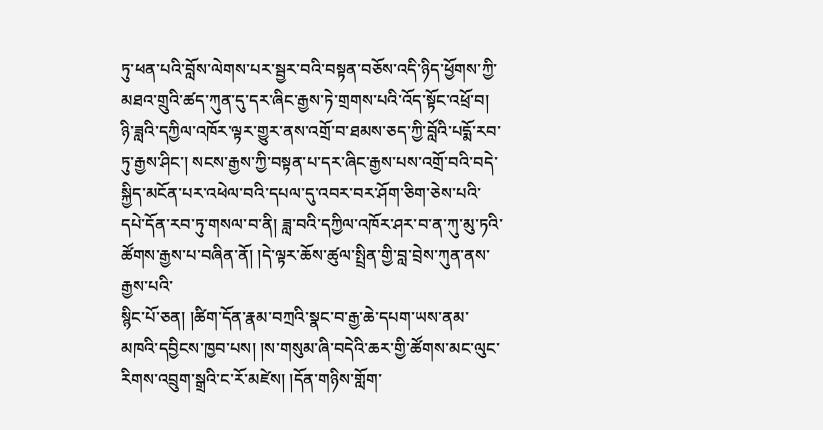ཏུ་ཕན་པའི་བློས་ལེགས་པར་སྦྱར་བའི་བསྟན་བཅོས་འདི་ཉིད་ཕྱོགས་ཀྱི་མཐའ་གྲུའི་ཚད་ཀུན་དུ་དར་ཞིང་རྒྱས་ཏེ་གྲགས་པའི་འོད་སྟོང་འཕྲོ་བ། ཉི་ཟླའི་དཀྱིལ་འཁོར་ལྟར་གྱུར་ནས་འགྲོ་བ་ཐམས་ཅད་ཀྱི་བློའི་པདྨོ་རབ་ཏུ་རྒྱས་ཤིང་། སངས་རྒྱས་ཀྱི་བསྟན་པ་དར་ཞིང་རྒྱས་པས་འགྲོ་བའི་བདེ་སྐྱིད་མངོན་པར་འཕེལ་བའི་དཔལ་དུ་འབར་བར་ཤོག་ཅིག་ཅེས་པའི་དཔེ་དོན་རབ་ཏུ་གསལ་བ་ནི། ཟླ་བའི་དཀྱིལ་འཁོར་ཤར་བ་ན་ཀུ་མུ་ཏའི་ཚོགས་རྒྱས་པ་བཞིན་ནོ། །དེ་ལྟར་ཆོས་ཚུལ་སྤྲིན་གྱི་བླ་བྲེས་ཀུན་ནས་རྒྱས་པའི་
སྙིང་པོ་ཅན། །ཚིག་དོན་རྣམ་བཀྲའི་སྣང་བ་རྒྱ་ཆེ་དཔག་ཡས་ནམ་མཁའི་དབྱིངས་ཁྱབ་པས། །ས་གསུམ་ཞི་བདེའི་ཆར་གྱི་ཚོགས་མང་ལུང་རིགས་འབྲུག་སྒྲའི་ང་རོ་མཛེས། །དོན་གཉིས་གློག་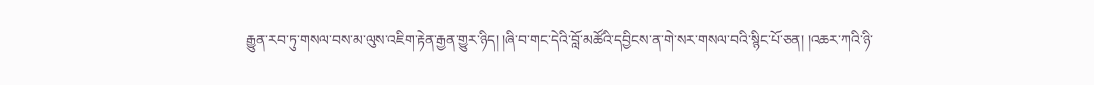རྒྱུན་རབ་ཏུ་གསལ་བས་མ་ལུས་འཇིག་རྟེན་རྒྱན་གྱུར་ཉིད། །ཞི་བ་གང་དེའི་བློ་མཚོའི་དབྱིངས་ན་གེ་སར་གསལ་བའི་སྙིང་པོ་ཅན། །འཆར་ཀའི་ཉི་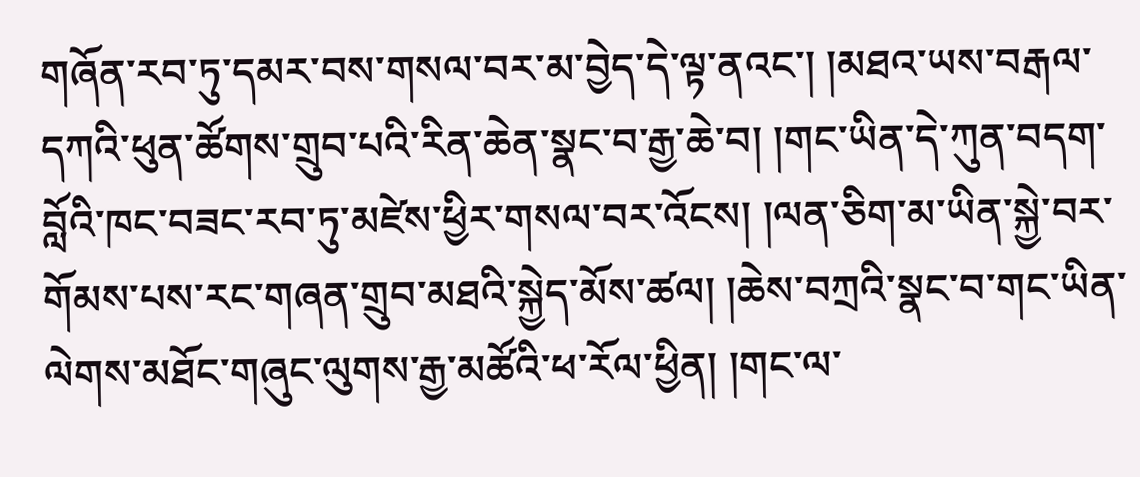གཞོན་རབ་ཏུ་དམར་བས་གསལ་བར་མ་བྱེད་དེ་ལྟ་ནའང་། །མཐའ་ཡས་བརྒལ་དཀའི་ཕུན་ཚོགས་གྲུབ་པའི་རིན་ཆེན་སྣང་བ་རྒྱ་ཆེ་བ། །གང་ཡིན་དེ་ཀུན་བདག་བློའི་ཁང་བཟང་རབ་ཏུ་མཛེས་ཕྱིར་གསལ་བར་འོངས། །ལན་ཅིག་མ་ཡིན་སྐྱེ་བར་གོམས་པས་རང་གཞན་གྲུབ་མཐའི་སྐྱེད་མོས་ཚལ། །ཆེས་བཀྲའི་སྣང་བ་གང་ཡིན་ལེགས་མཐོང་གཞུང་ལུགས་རྒྱ་མཚོའི་ཕ་རོལ་ཕྱིན། །གང་ལ་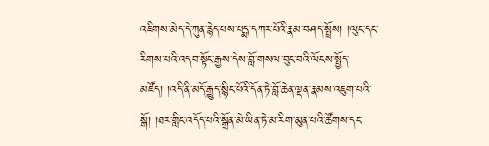འཇིགས་མེད་དེ་ཀུན་རྙེད་པས་པདྨ་དཀར་པོའི་རྣམ་བཤད་སྤྲོས། །ལུང་དང་རིགས་པའི་འདབ་སྟོང་རྒྱས་དེས་བློ་གསལ་བུང་བའི་ལོངས་སྤྱོད་མཛོད། །འདི་ནི་མདོ་རྒྱུད་སྙིང་པོའི་དོན་ཏེ་བློ་ཆེན་ལྡན་རྣམས་འཇུག་པའི་སྒོ། །ཐར་གླིང་འདོད་པའི་སྒྲོན་མེ་ཡིན་ཏེ་མ་རིག་མུན་པའི་ཚོགས་དང་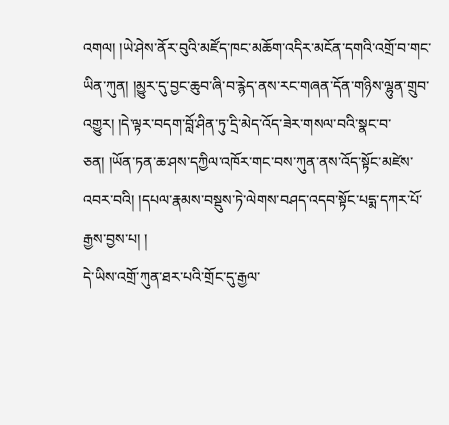འགལ། །ཡེ་ཤེས་ནོར་བུའི་མཛོད་ཁང་མཆོག་འདིར་མངོན་དགའི་འགྲོ་བ་གང་ཡིན་ཀུན། །མྱུར་དུ་བྱང་ཆུབ་ཞི་བ་རྙེད་ནས་རང་གཞན་དོན་གཉིས་ལྷུན་གྲུབ་འགྱུར། །དེ་ལྟར་བདག་བློ་ཤིན་ཏུ་དྲི་མེད་འོད་ཟེར་གསལ་བའི་སྣང་བ་ཅན། །ཡོན་ཏན་ཆ་ཤས་དཀྱིལ་འཁོར་གང་བས་ཀུན་ནས་འོད་སྟོང་མཛེས་འབར་བའི། །དཔལ་རྣམས་བསྡུས་ཏེ་ལེགས་བཤད་འདབ་སྟོང་པདྨ་དཀར་པོ་རྒྱས་བྱས་པ། །
དེ་ཡིས་འགྲོ་ཀུན་ཐར་པའི་གྲོང་དུ་རྒྱལ་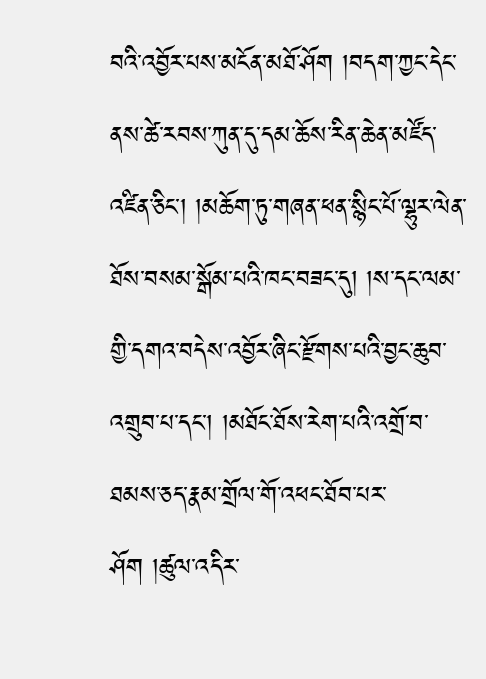བའི་འབྱོར་པས་མངོན་མཐོ་ཤོག །བདག་ཀྱང་དེང་ནས་ཚེ་རབས་ཀུན་དུ་དམ་ཆོས་རིན་ཆེན་མཛོད་འཛིན་ཅིང་། །མཆོག་ཏུ་གཞན་ཕན་སྙིང་པོ་ལྷུར་ལེན་ཐོས་བསམ་སྒོམ་པའི་ཁང་བཟང་དུ། །ས་དང་ལམ་གྱི་དགའ་བདེས་འབྱོར་ཞིང་རྫོགས་པའི་བྱང་ཆུབ་འགྲུབ་པ་དང་། །མཐོང་ཐོས་རེག་པའི་འགྲོ་བ་ཐམས་ཅད་རྣམ་གྲོལ་གོ་འཕང་ཐོབ་པར་ཤོག །ཚུལ་འདིར་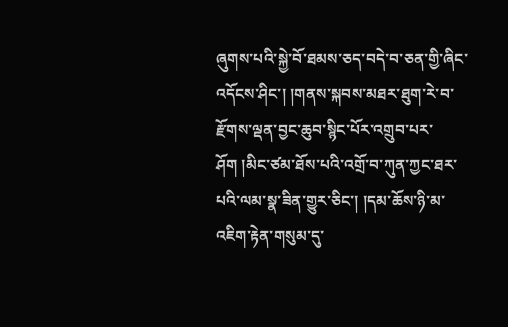ཞུགས་པའི་སྐྱེ་བོ་ཐམས་ཅད་བདེ་བ་ཅན་གྱི་ཞིང་འདོངས་ཤིང་། །གནས་སྐབས་མཐར་ཐུག་རེ་བ་རྫོགས་ལྡན་བྱང་ཆུབ་སྙིང་པོར་འགྲུབ་པར་ཤོག །མིང་ཙམ་ཐོས་པའི་འགྲོ་བ་ཀུན་ཀྱང་ཐར་པའི་ལམ་སྣ་ཟིན་གྱུར་ཅིང་། །དམ་ཆོས་ཉི་མ་འཇིག་རྟེན་གསུམ་དུ་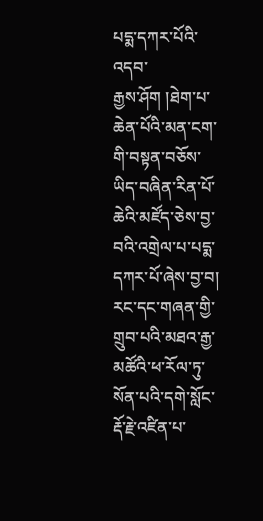པདྨ་དཀར་པོའི་འདབ་
རྒྱས་ཤོག །ཐེག་པ་ཆེན་པོའི་མན་ངག་གི་བསྟན་བཅོས་ཡིད་བཞིན་རིན་པོ་ཆེའི་མཛོད་ཅེས་བྱ་བའི་འགྲེལ་པ་པདྨ་དཀར་པོ་ཞེས་བྱ་བ། རང་དང་གཞན་གྱི་གྲུབ་པའི་མཐའ་རྒྱ་མཚོའི་ཕ་རོལ་ཏུ་སོན་པའི་དགེ་སློང་རྡོ་རྗེ་འཛིན་པ་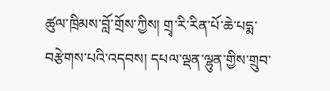ཚུལ་ཁྲིམས་བློ་གྲོས་ཀྱིས། གྲྭ་རི་རིན་པོ་ཆེ་པདྨ་བརྩེགས་པའི་འདབས། དཔལ་ལྡན་ལྷུན་གྱིས་གྲུབ་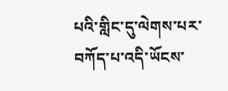པའི་གླིང་དུ་ལེགས་པར་བཀོད་པ་འདི་ཡོངས་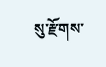སུ་རྫོགས་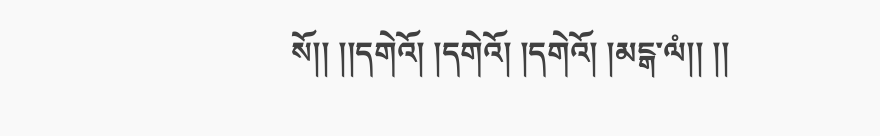སོ།། །།དགེའོ། །དགེའོ། །དགེའོ། །མངྒ་ལཾ།། །།